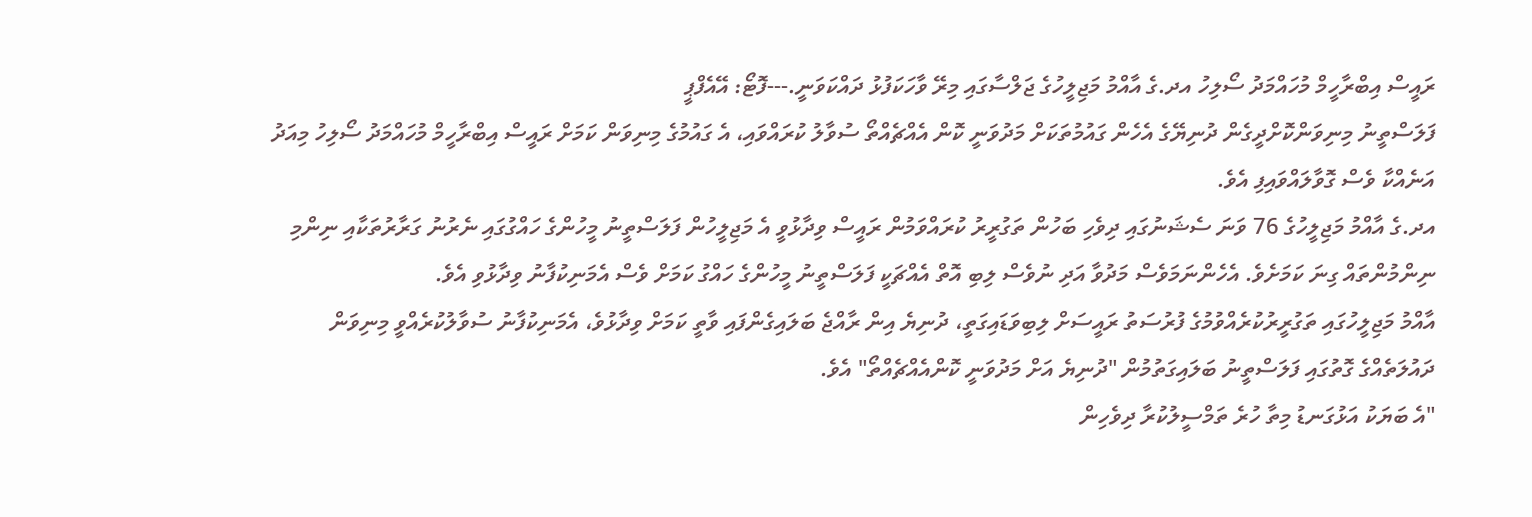ރައީސް އިބްރާހީމް މުހައްމަދު ސޯލިހު އދ.ގެ އާއްމު މަޖިލީހުގެ ޖަލްސާގައި މިރޭ ވާހަކަފުޅު ދައްކަވަނީ.---ފޮޓޯ: އޭއެފްޕީ
ފަލަސްތީނު މިނިވަންކޮށްދީގެން ދުނިޔޭގެ އެހެން ގައުމުތަކަށް މަދުވަނީ ކޮން އެއްޗެއްތޯ ސުވާލު ކުރައްވައި، އެ ގައުމުގެ މިނިވަން ކަމަށް ރައީސް އިބްރާހީމް މުހައްމަދު ސޯލިހު މިއަދު އަނެއްކާ ވެސް ގޮވާލައްވައިފި އެވެ.
އދ.ގެ އާއްމު މަޖިލީހުގެ 76 ވަނަ ސެޝަނުގައި ދިވެހި ބަހުން ތަގުރީރު ކުރައްވަމުން ރައީސް ވިދާޅުވީ އެ މަޖިލީހުން ފަލަސްތީނު މީހުންގެ ހައްގުގައި ނެރުނު ގަރާރުތަކާއި ނިންމި ނިންމުންތައް ގިނަ ކަމަށެވެ. އެހެންނަމަވެސް މަދުވާ އަދި ނުވެސް ލިބި އޮތް އެއްޗަކީ ފަލަސްތީނު މީހުންގެ ހައްގު ކަމަށް ވެސް އެމަނިކުފާނު ވިދާޅުވި އެވެ.
އާއްމު މަޖިލީހުގައި ތަގުރީރުކުރެއްވުމުގެ ފުރުސަތު ރައީސަށް ލިބިވަޑައިގަތީ، ދުނިޔެ އިން ރާއްޖެ ބަލައިގެންފައި ވާތީ ކަމަށް ވިދާޅުވެ، އެމަނިކުފާނު ސުވާލުކުރެއްވީ މިނިވަން ދައުލަތެއްގެ ގޮތުގައި ފަލަސްތީނު ބަލައިގަތުމުން "ދުނިޔެ އަށް މަދުވަނީ ކޮންއެއްޗެއްތޯ" އެވެ.
"އެ ބަޔަކު އަޅުގަނޑު މިތާ ހުރެ ތަމްސީލުކުރާ ދިވެހިން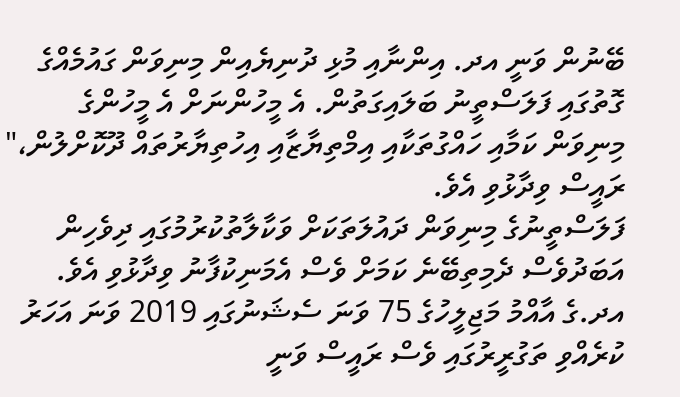ބޭނުން ވަނީ އދ. އިންނާއި މުޅި ދުނިޔެއިން މިނިވަން ގައުމެއްގެ ގޮތުގައި ފަލަސްތީނު ބަލައިގަތުން. އެ މީހުންނަށް އެ މީހުންގެ މިނިވަން ކަމާއި ހައްގުތަކާއި އިމްތިޔާޒާއި އިހުތިޔާރުތައް ދޫކޮށްލުން،" ރައީސް ވިދާޅުވި އެވެ.
ފަލަސްތީނުގެ މިނިވަން ދައުލަތަކަށް ވަކާލާތުކުރުމުގައި ދިވެހިން އަބަދުވެސް ދެމިތިބޭނެ ކަމަށް ވެސް އެމަނިކުފާނު ވިދާޅުވި އެވެ.
އދ.ގެ އާއްމު މަޖިލީހުގެ 75 ވަނަ ސެޝަނުގައި 2019 ވަނަ އަހަރު ކުރެއްވި ތަގުރީރުގައި ވެސް ރައީސް ވަނީ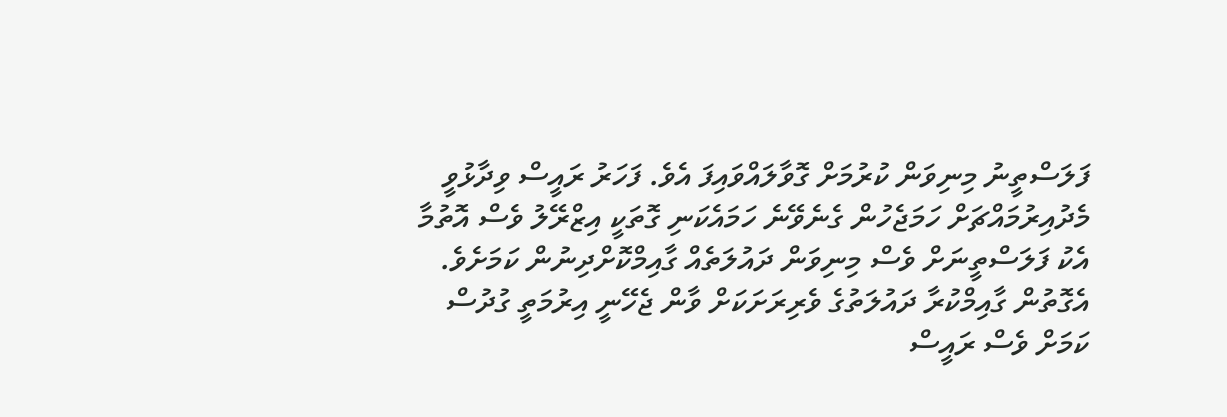ފަލަސްތީނު މިނިވަން ކުރުމަށް ގޮވާލައްވައިފަ އެވެ. ފަހަރު ރައީސް ވިދާޅުވީ މެދުއިރުމައްޗަށް ހަމަޖެހުން ގެނެވޭނެ ހަމައެކަނި ގޮތަކީ އިޒްރޭލު ވެސް އޮތުމާ އެކު ފަލަސްތީނަށް ވެސް މިނިވަން ދައުލަތެއް ގާއިމްކޮށްދިނުން ކަމަށެވެ. އެގޮތުން ގާއިމްކުރާ ދައުލަތުގެ ވެރިރަށަކަށް ވާން ޖެހޭނީ އިރުމަތީ ގުދުސް ކަމަށް ވެސް ރައީސް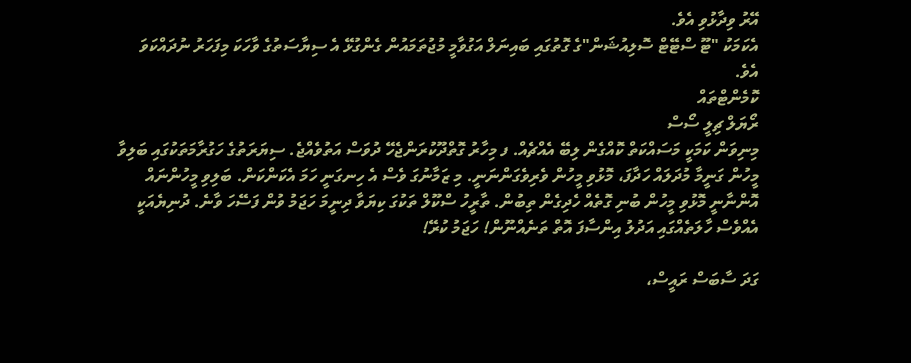އޭރު ވިދާޅުވި އެވެ.
އެކަމަކު "ޓޫ ސްޓޭޓް ސޮލިއުޝަން"ގެ ގޮތުގައި ބައިނަލް އަގުވާމީ މުޖުތަމައުން ގެންގުޅޭ އެ ސިޔާސަތުގެ ވާހަކަ މިފަހަރު ނުދައްކަވަ އެވެ.
ކޮމެންޓްތައް
ރޯޔަލް ޗިލީ ސޯސް
މިނިވަން ކަމަކީ މަސައްކަތް ކޮއްގެން ލިބޭ އެއްޗެއް. ފ މިހާރު ގޮތްދޫކުރަންޖެހޭ ދުވަސް އަތުވެއްޖެ. ސިޔަރަތުގެ ހަގުރާމަތަކުގައި ބަލިވާ މީހުން ގަނީމާ މުދަލައް ހަދާފަ، މޮޅުވި މީހުން ވެރިވެގަންނަނީ. މި ޒަމާނުގަ ވެސް އެ ހިނގަނީ ހަމަ އެކަންކަން. ބަލިވި މީހުންނައް އޮންނާނީ މޮޅުވި މީހުން ބުނި ގޮތެއް ހެދިގެން ތިބުން. ތާރީހު ސްކޫލް ތަކުގަ ކިޔަވާ ދިނީމަ ހަޖަމު ވުން ފަސޭހަ ވާނެ. ދުނިޔެއަކީ އެއްވެސް ހާލަތެއްގައި އަދުލު އިންސާފަ އޮތް ތަނެއްނޫން! ހަޖަމު ކުރޭ!

ގަދަ ސާބަސް ރައީސް،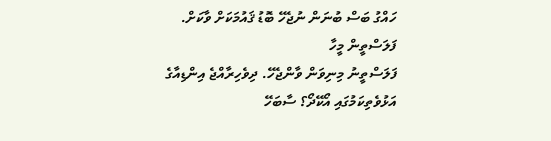ހައްގު ބަސް ބުނަން ނުޖެހޭ ބޮޑު ޤައުމަކަށް ވާކަށް.
ފަލަސްތީން މީހާ
ފަލަސްތީނު މިނިވަން ވާންޖެހޭ. ދިވެހިރާއްޖެ އިންޑިއާގެ އަޅުވެތިކަމުގައި އޯކޭދޯ؟ ސާބަހޭ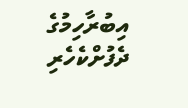އިބުރާހިމުގެ ދެފުށްކެހެރި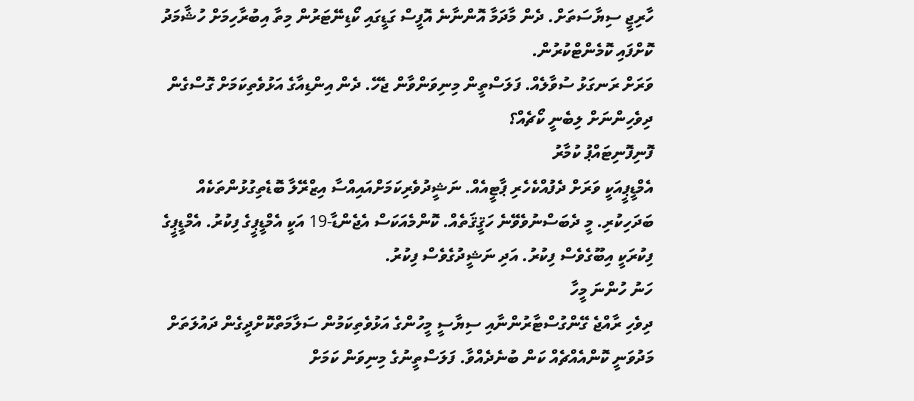ހާރިޖީ ސިޔާސަތަށް. ދެން މާދަމާ އޮންނާނެ އޮފީސް ގަޑީގައި ކޯޑިނޭޓަރުން މިތާ އިބުރާހިމަށް ހުޝާމަދު ކޮށްފައި ކޮމެންޓްކުރުން.
ވަރަށް ރަނގަޅު ސުވާލެއް. ފަލަސްތީން މިނިވަންވާން ޖެހޭ. ދެން އިންޑިއާގެ އަޅުވެތިކަމަށް ގޮސްގެން ދިވެހިންނަށް ލިބެނީ ކޯޗެއް؟
ފޮނިފޮނިޓައްޕު ކުމާރު
އެމްޑީޕީއަކީ ވަރަށް ދެފުއްކެހެރި ޕާޓީއެއް. ނަޝީދުވެރިކަމަށްއައިއްސާ އިޒްރޭލާ ބޮޑެތިގުޅުންތަކެއް ބަދަހިކުރި. މީ ދެބަސްނުވެވޭނެ ހަޤީޤަތެއް. ކޮންމެއަކަސް އެޖެންޑާ-19 އަކީ އެމްޑީޕީގެ ފިކުރު. އެމްޑީޕީގެ ފިކުރަކީ އިބޫގެވެސް ފިކުރު. އަދި ނަޝީދުގެވެސް ފިކުރު.
ހަނު ހުންނަ މީހާ
ދިވެހި ރާއްޖެ ގޭންގުސްޓާރުންނާއި ސިޔާސީ މީހުންގެ އަޅުވެތިކަމުން ސަލާމަތްކޮށްދީގެން ދައުލަތަށް މަދުވަނީ ކޮންއެއްޗެއް ކަން ބުނެދެއްވާ. ފަލަސްތީނުގެ މިނިވަން ކަމަށް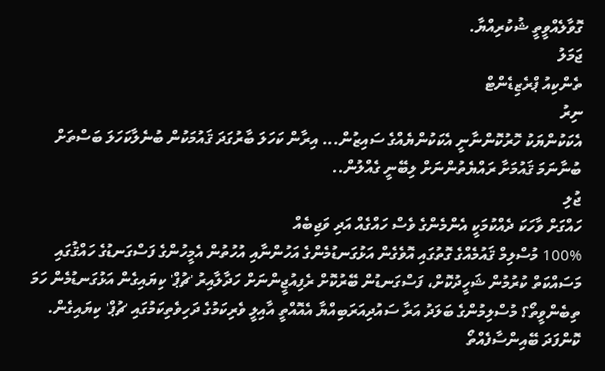ގޮވާލެއްވީތީ ޝުކުރިއްޔާ.
ޖަމަލު
ތެންކިއު ޕްރެޒިޑެންޓް
ނިރު
އެކަކުންޔަކު ހޮރުކޮންނާނީ އެކަކުންޔެއްގެ ސައިޒުން... އިރާން ކަހަލަ ބާރުގަދަ ޤައުމަކުން ބުނެލާކަހަލަ ބަސްތަށް ބުނާނަމަ ޤައުމަށާ ރައްޔެތުންނަށް ލިބޭނީ ގެއްލުން..
ޖުލި
ހައްގަށް ވާހަކަ ދެއްކުމަކީ އެންމެންގެ ވެސް ހައްގެއް އަދި ވަޖިބެއް
100% މުސްލިމް ޤައުމެއްގެ ގޮތުގައި އޮވެގެން އަޅުގަނޑުމެންގެ އަހުންނާއި އުހުތުން އެމީހުންގެ ފަސްގަނޑުގެ ހައްޤުގައި މަސައްކަތް ކުރުމުން ޝަހީދުކޮށް، ފަސްގަނޑުން ބޭރުކޮށް ރެފިއުޖީންނަށް ހަދާލާއިރު 'ޗުޕް' ކިޔައިގެން އަޅުގަނޑުމެން ހަމަ ތިބެންވީތޯ؟ މުސްލިމުންގެ ބަލަދު އަރާ ސައުދިއަރަބިއްޔާ އެއޮއްތީ އާއިލީ ވެރިކަމުގެ ދަހިވެތިކަމުގައި 'ޗުޕް' ކިޔައިގެން. ކޮންފަދަ ބޭއިންސާފެއްތޯ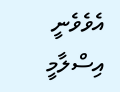އެވެވެނީ އިސްލާމީ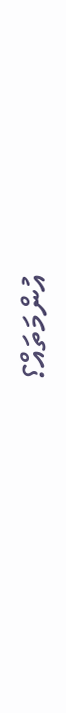އުންމަތައް؟